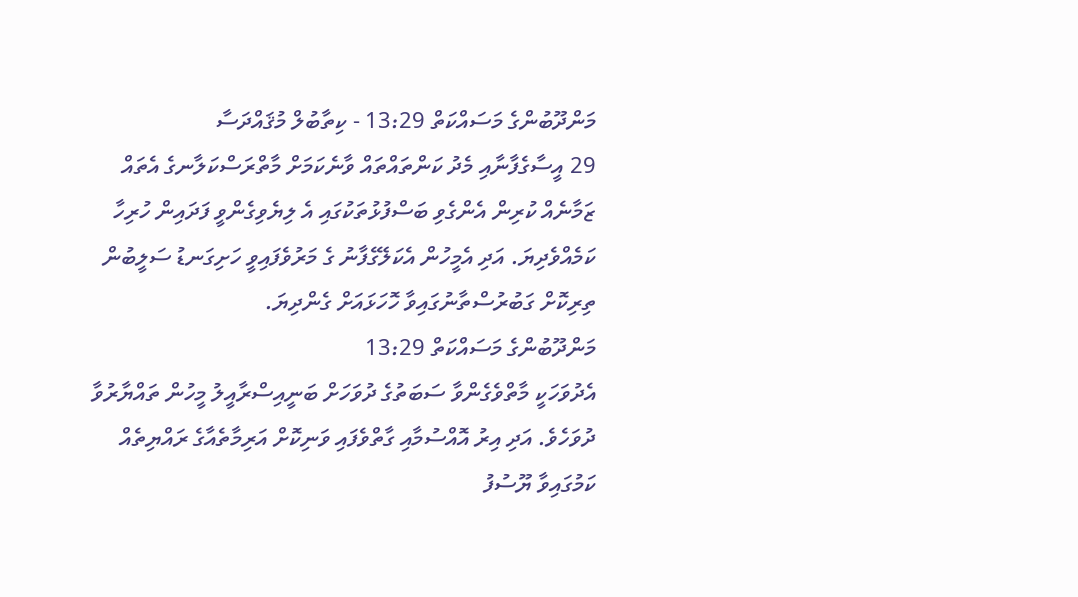މަންދޫބުންގެ މަސައްކަތް 13:29 - ކިތާބުލް މުޤައްދަސާ
29 އީސާގެފާނާއި މެދު ކަންތައްތައް ވާނެކަމަށް މާތްރަސްކަލާނގެ އެތައް ޒަމާނެއް ކުރިން އެންގެވި ބަސްފުޅުތަކުގައި އެ ލިޔެވިގެންވީ ފަދައިން ހުރިހާ ކަމެއްވެދިޔަ. އަދި އެމީހުން އެކަލޭގެފާނު ގެ މަރުވެފައިވީ ހަށިގަނޑު ސަލީބުން ތިރިކޮށް ގަބުރުސްތާނުގައިވާ ހޮހަޅައަށް ގެންދިޔަ.
މަންދޫބުންގެ މަސައްކަތް 13:29
އެދުވަހަކީ މާތްވެގެންވާ ސަބަތުގެ ދުވަހަށް ބަނީއިސްރާއީލު މީހުން ތައްޔާރުވާ ދުވަހެވެ. އަދި އިރު އޮއްސުމާއި ގާތްވެފައި ވަނިކޮށް އަރިމާތެއާގެ ރައްޔިތެއް ކަމުގައިވާ ޔޫސުފު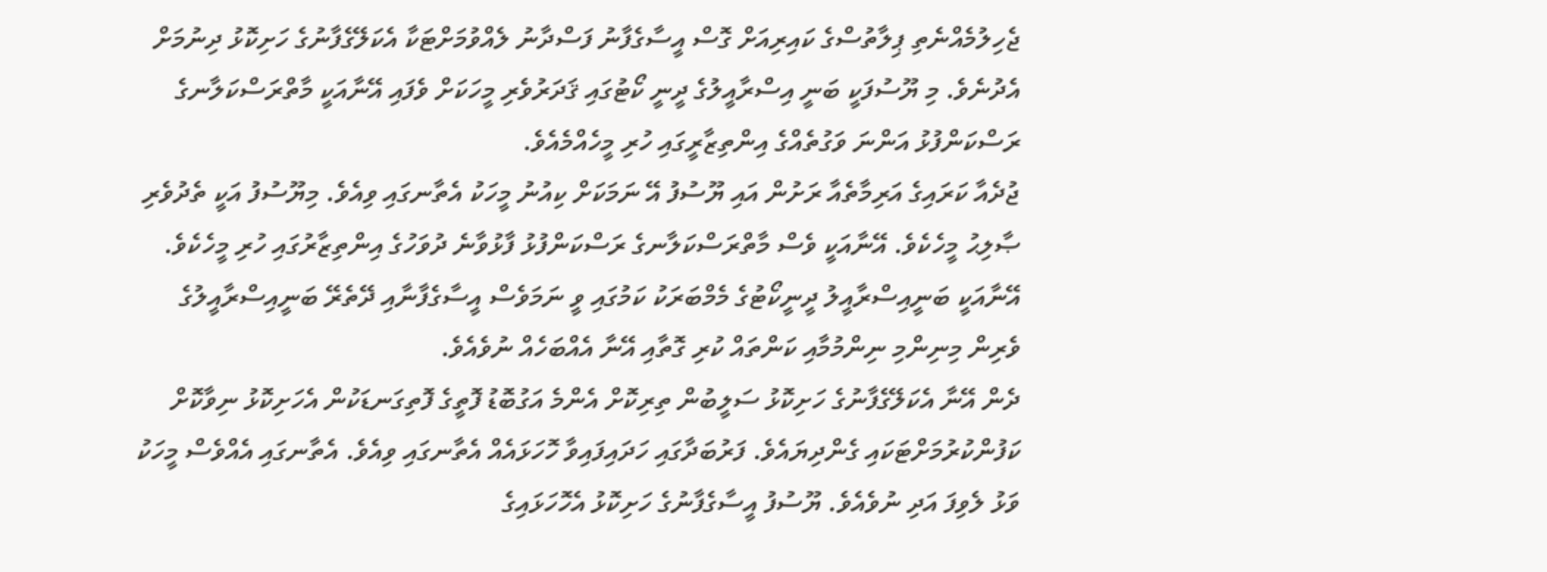ޖެހިލުމެއްނެތި ޕިލާތުސްގެ ކައިރިއަށް ގޮސް އީސާގެފާނު ފަސްދާނު ލެއްވުމަށްޓަކާ އެކަލޭގެފާނުގެ ހަށިކޮޅު ދިނުމަށް އެދުނެވެ. މި ޔޫސުފަކީ ބަނީ އިސްރާއީލުގެ ދީނީ ކޯޓުގައި ޤަދަރުވެރި މީހަކަށް ވެފައި އޭނާއަކީ މާތްރަސްކަލާނގެ ރަސްކަންފުޅު އަންނަ ވަގުތެއްގެ އިންތިޒާރީގައި ހުރި މީހެއްމެއެވެ.
ޖުދެއާ ކަރައިގެ އަރިމާތެއާ ރަށުން އައި ޔޫސުފު އޭ ނަމަކަށް ކިއުނު މީހަކު އެތާނގައި ވިއެވެ. މިޔޫސުފު އަކީ ތެދުވެރި ޞާލިޙު މީހެކެވެ. އޭނާއަކީ ވެސް މާތްރަސްކަލާނގެ ރަސްކަންފުޅު ފާޅުވާނެ ދުވަހުގެ އިންތިޒާރުގައި ހުރި މީހެކެވެ. އޭނާއަކީ ބަނީއިސްރާއީލު ދީނީކޯޓުގެ މެމްބަރަކު ކަމުގައި ވީ ނަމަވެސް އީސާގެފާނާއި ދޭތެރޭ ބަނީއިސްރާއީލުގެ ވެރިން މިނިންމި ނިންމުމާއި ކަންތައް ކުރި ގޮތާއި އޭނާ އެއްބަހެއް ނުވެއެވެ.
ދެން އޭނާ އެކަލޭގެފާނުގެ ހަށިކޮޅު ސަލީބުން ތިރިކޮށް އެންމެ އަގުބޮޑު ފޮތީގެ ފޮތިގަނޑަކުން އެހަށިކޮޅު ނިވާކޮށް ކަފުންކުރުމަށްޓަކައި ގެންދިޔައެވެ. ފަރުބަދާގައި ހަދައިފައިވާ ހޮހަޅައެއް އެތާނގައި ވިއެވެ. އެތާނގައި އެއްވެސް މީހަކު ވަޅު ލެވިފަ އަދި ނުވެއެވެ. ޔޫސުފު އީސާގެފާނުގެ ހަށިކޮޅު އެހޮހަޅައިގެ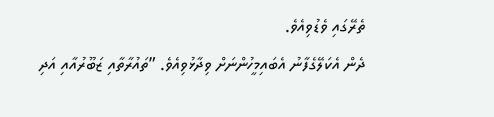ތެރޭގައި ވެޑުވިއެވެ.
ދެން އެކަލޭގެފާނު އެބައިމީހުންނަށް ވިދާޅުވިއެވެ. ”ތައުރާތާއި ޒަބޫރުއާއި އަދި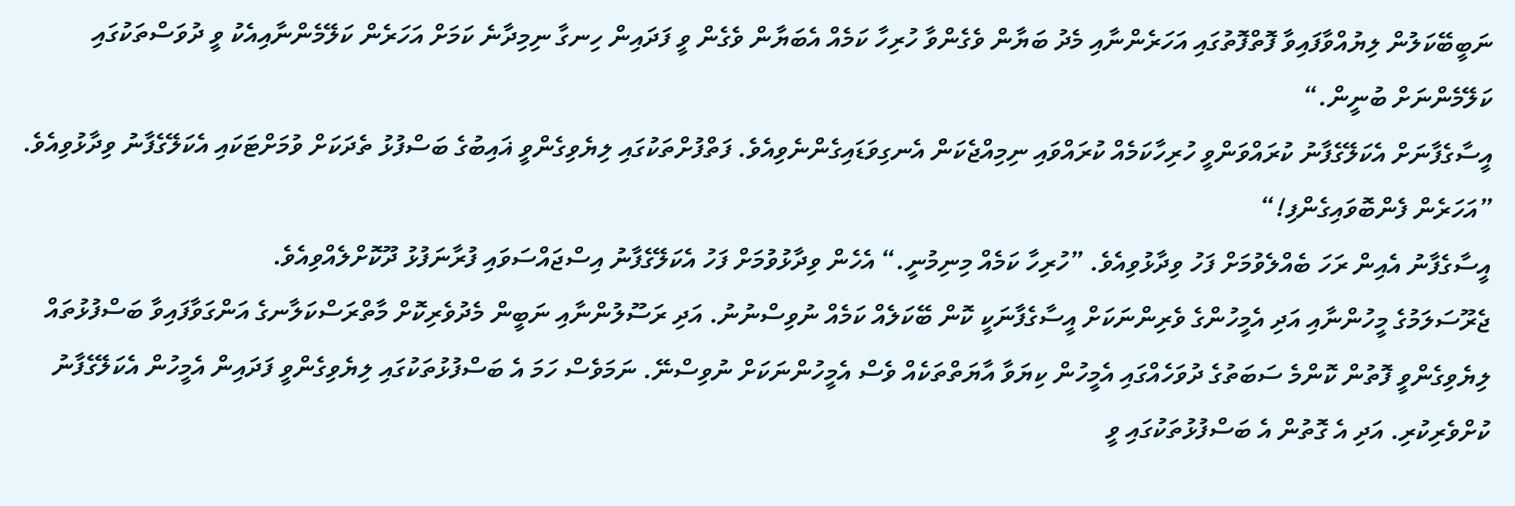ނަބީބޭކަލުން ލިޔުއްވާފައިވާ ފޮތްފޮތުގައި އަހަރެންނާއި މެދު ބަޔާން ވެގެންވާ ހުރިހާ ކަމެއް އެބަޔާން ވެގެން ވީ ފަދައިން ހިނގާ ނިމިދާނެ ކަމަށް އަހަރެން ކަލޭމެންނާއިއެކު ވީ ދުވަސްތަކުގައި ކަލޭމެންނަށް ބުނީން.“
އީސާގެފާނަށް އެކަލޭގެފާނު ކުރައްވަންވީ ހުރިހާކަމެއް ކުރައްވައި ނިމިއްޖެކަން އެނގިވަޑައިގެންނެވިއެވެ. ފަތްފުށްތަކުގައި ލިޔެވިގެންވީ ޣައިބުގެ ބަސްފުޅު ތެދަކަށް ވުމަށްޓަކައި އެކަލޭގެފާނު ވިދާޅުވިއެވެ. ”އަހަރެން ފެންބޮވައިގެންފި!“
އީސާގެފާނު އެއިން ރަހަ ބެއްލެވުމަށް ފަހު ވިދާޅުވިއެވެ. ”ހުރިހާ ކަމެއް މިނިމުނީ.“ އެހެން ވިދާޅުވުމަށް ފަހު އެކަލޭގެފާނު އިސްޖައްސަވައި ފުރާނަފުޅު ދޫކޮށްލެއްވިއެވެ.
ޖެރޫސަލަމުގެ މީހުންނާއި އަދި އެމީހުންގެ ވެރިންނަކަށް އީސާގެފާނަކީ ކޮން ބޭކަލެއް ކަމެއް ނުވިސްނުނު. އަދި ރަސޫލުންނާއި ނަބީން މެދުވެރިކޮށް މާތްރަސްކަލާނގެ އަންގަވާފައިވާ ބަސްފުޅުތައް ލިޔެވިގެންވީ ފޮތުން ކޮންމެ ސަބަތުގެ ދުވަހެއްގައި އެމީހުން ކިޔަވާ އާޔަތްތަކެއް ވެސް އެމީހުންނަކަށް ނުވިސްނޭ. ނަމަވެސް ހަމަ އެ ބަސްފުޅުތަކުގައި ލިޔެވިގެންވީ ފަދައިން އެމީހުން އެކަލޭގެފާނު ކުށްވެރިކުރި. އަދި އެ ގޮތުން އެ ބަސްފުޅުތަކުގައި ވީ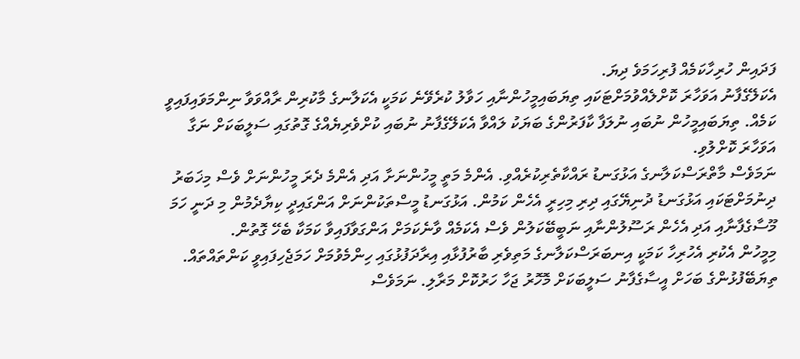ފަދައިން ހުރިހާކަމެއް ފުރިހަމަވެ ދިޔަ.
އެކަލޭގެފާނު އަވަހާރަ ކޮށްލެއްވުމަށްޓަކައި ތިޔަބައިމީހުންނާއި ހަވާލު ކުރެވޭނެ ކަމަކީ އެކަލާނގެ މާކުރިން ރާއްވަވާ ނިންމަވައިފައިވީ ކަމެއް. ތިޔަބައިމީހުން ނުބައި ނުލަފާ ކާފަރުންގެ ބަޔަކު ލައްވާ އެކަލޭގެފާނު ނުބައި ކުށްވެރިޔެއްގެ ގޮތުގައި ސަލީބަކަށް ނަގާ އަވަހާރަ ކޮށްލުވި.
ނަމަވެސް މާތްރަސްކަލާނގެ އަޅުގަނޑު ރައްކާތެރިކުރެއްވި. އެންމެ މަތީ މީހުންނަށާ އަދި އެންމެ ދެރަ މީހުންނަށް ވެސް މިޚަބަރު ދިނުމަށްޓަކައި އަޅުގަނޑު ދުނިޔޭގައި ދިރި މިހިރީ އެހެން ކަމުން. އަޅުގަނޑު މީސްތަކުންނަށް އަންގައިދީ ކިޔާދެމުން މި ދަނީ ހަމަ މޫސާގެފާނާއި އަދި އެހެން ރަސޫލުންނާއި ނަބީބޭކަލުން ވެސް އެކަމެއް ވާނެކަމަށް އަންގަވާފައިވާ ކަމަކާ ބެހޭ ގޮތުން.
މިމީހުން އެކުރި އެހުރިހާ ކަމަކީ އިނބަރަސްކަލާނގެ މަތިވެރި ބާރުފުޅާއި އިރާދަފުޅުގައި ހިންމެވުމަށް ހަމަޖެހިފައިވީ ކަންތައްތައް.
ތިޔަބޭފުޅުންގެ ބަހަށް އީސާގެފާނު ސަލީބަކަށް މޮހޮރު ޖަހާ ހަރުކޮށް މަރާލި. ނަމަވެސް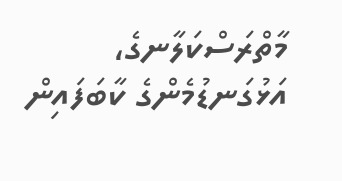މާތްރަސްކަލާނގެ، އަޅުގަނޑުމެންގެ ކާބަފައިން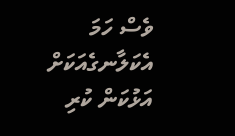ވެސް ހަމަ އެކަލާނގެއަކަށް އަޅުކަން ކުރި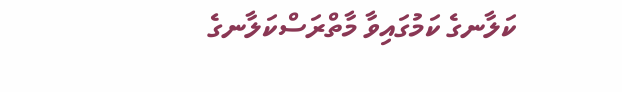ކަލާނގެ ކަމުގައިވާ މާތްރަސްކަލާނގެ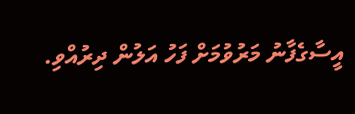އީސާގެފާނު މަރުވުމަށް ފަހު އަލުން ދިރުއްވި.